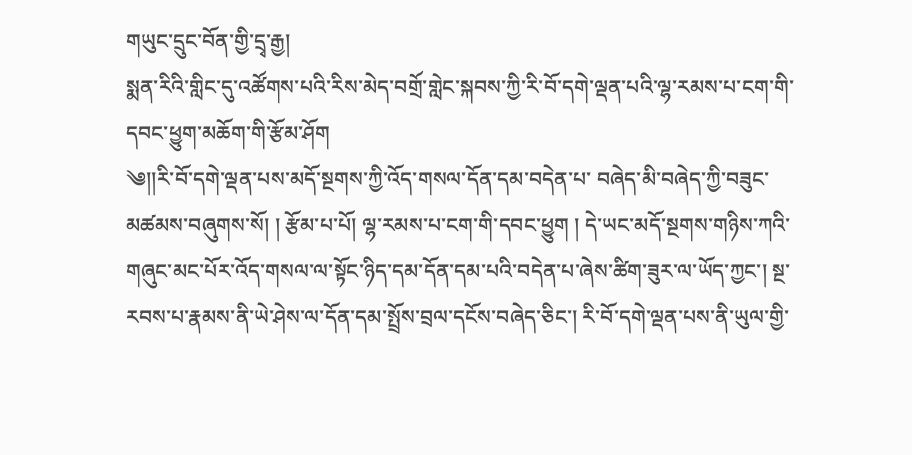གཡུང་དྲུང་བོན་གྱི་དྲྭ་རྒྱ།
སྨན་རིའི་གླིང་དུ་འཚོགས་པའི་རིས་མེད་བགྲོ་གླེང་སྐབས་ཀྱི་རི་བོ་དགེ་ལྡན་པའི་ལྷ་རམས་པ་ངག་གི་དབང་ཕྱུག་མཆོག་གི་རྩོམ་ཤོག
༄།།རི་བོ་དགེ་ལྡན་པས་མདོ་སྔགས་ཀྱི་འོད་གསལ་དོན་དམ་བདེན་པ་ བཞེད་མི་བཞེད་ཀྱི་བཟུང་མཚམས་བཞུགས་སོ། ། རྩོམ་པ་པོ། ལྷ་རམས་པ་ངག་གི་དབང་ཕྱུག ། དེ་ཡང་མདོ་སྔགས་གཉིས་ཀའི་གཞུང་མང་པོར་འོད་གསལ་ལ་སྟོང་ཉིད་དམ་དོན་དམ་པའི་བདེན་པ་ཞེས་ཚིག་ཟུར་ལ་ཡོད་ཀྱང་། སྔ་རབས་པ་རྣམས་ནི་ཡེ་ཤེས་ལ་དོན་དམ་སྤྲོས་བྲལ་དངོས་བཞེད་ཅིང་། རི་བོ་དགེ་ལྡན་པས་ནི་ཡུལ་གྱི་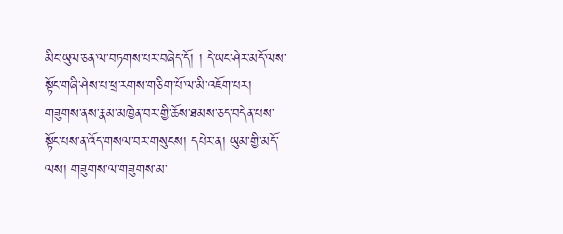མིང་ཡུལ་ཅན་ལ་བཏགས་པར་བཞེད་དོ། ། དེ་ཡང་ཤེར་མདོ་ལས་སྟོང་གཞི་ཤེས་པ་ཕྲ་རགས་གཅིག་པོ་ལ་མི་འཇོག་པར། གཟུགས་ནས་རྣམ་མཁྱེན་བར་གྱི་ཆོས་ཐམས་ཅད་བདེན་པས་སྟོང་པས་ན་འོད་གསལ་བར་གསུངས། དཔེར་ན། ཡུམ་གྱི་མདོ་ལས། གཟུགས་ལ་གཟུགས་མ་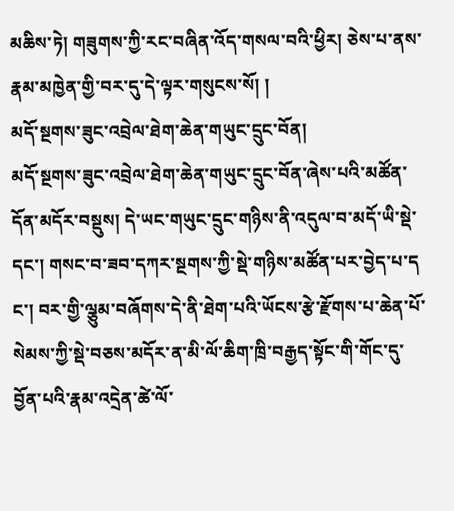མཆིས་ཏེ། གཟུགས་ཀྱི་རང་བཞིན་འོད་གསལ་བའི་ཕྱིར། ཅེས་པ་ནས་རྣམ་མཁྱེན་གྱི་བར་དུ་དེ་ལྟར་གསུངས་སོ། །
མདོ་སྔགས་ཟུང་འབྲེལ་ཐེག་ཆེན་གཡུང་དྲུང་བོན།
མདོ་སྔགས་ཟུང་འབྲེལ་ཐེག་ཆེན་གཡུང་དྲུང་བོན་ཞེས་པའི་མཚོན་དོན་མདོར་བསྡུས། དེ་ཡང་གཡུང་དྲུང་གཉིས་ནི་འདུལ་བ་མདོ་ཡི་སྡེ་དང་། གསང་བ་ཟབ་དཀར་སྔགས་ཀྱི་སྡེ་གཉིས་མཚོན་པར་བྱེད་པ་ད ང་། བར་གྱི་ལྕུམ་བཞོགས་དེ་ནི་ཐེག་པའི་ཡོངས་རྩེ་རྫོགས་པ་ཆེན་པོ་སེམས་ཀྱི་སྡེ་བཅས་མདོར་ན་མི་ལོ་ཆིག་ཁྲི་བརྒྱད་སྟོང་གི་གོང་དུ་བྱོན་པའི་རྣམ་འདྲེན་ཚེ་ལོ་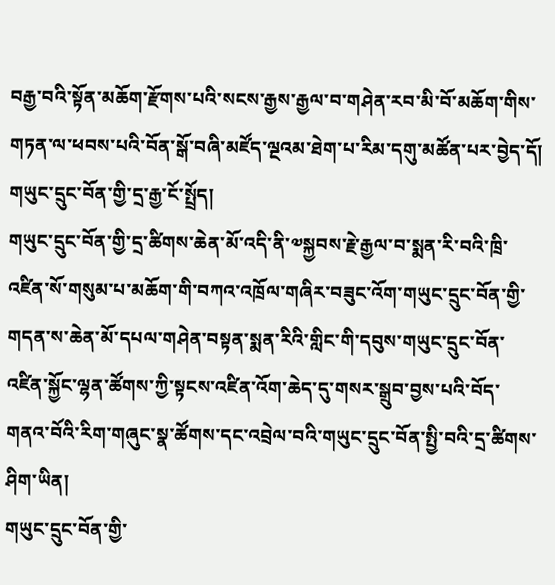བརྒྱ་བའི་སྟོན་མཆོག་རྫོགས་པའི་སངས་རྒྱས་རྒྱལ་བ་གཤེན་རབ་མི་བོ་མཆོག་གིས་གཏན་ལ་ཕབས་པའི་བོན་སྒོ་བཞི་མཛོད་ལྔའམ་ཐེག་པ་རིམ་དགུ་མཚོན་པར་བྱེད་དོ།
གཡུང་དྲུང་བོན་གྱི་དྲ་རྒྱ་ངོ་སྤྲོད།
གཡུང་དྲུང་བོན་གྱི་དྲ་ཚིགས་ཆེན་མོ་འདི་ནི་༧སྐྱབས་རྗེ་རྒྱལ་བ་སྨན་རི་བའི་ཁྲི་འཛིན་སོ་གསུམ་པ་མཆོག་གི་བཀའ་འཁྲོལ་གཞིར་བཟུང་འོག་གཡུང་དྲུང་བོན་གྱི་གདན་ས་ཆེན་མོ་དཔལ་གཤེན་བསྟན་སྨན་རིའི་གླིང་གི་དབུས་གཡུང་དྲུང་བོན་འཛིན་སྐྱོང་ལྷན་ཚོགས་ཀྱི་སྟངས་འཛིན་འོག་ཆེད་དུ་གསར་སྒྲུབ་བྱས་པའི་བོད་གནའ་བོའི་རིག་གཞུང་སྣ་ཚོགས་དང་འབྲེལ་བའི་གཡུང་དྲུང་བོན་སྤྱི་བའི་དྲ་ཚིགས་ཤིག་ཡིན།
གཡུང་དྲུང་བོན་གྱི་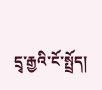དྲྭ་རྒྱའི་ངོ་སྤྲོད།